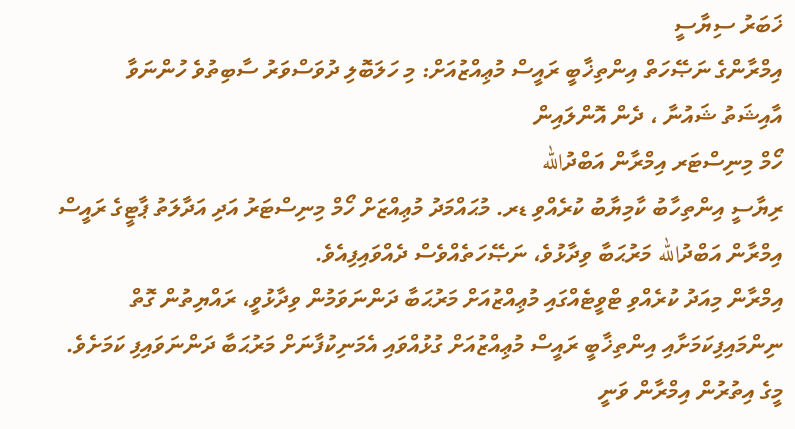ޚަބަރު ސިޔާސީ
އިމްރާންގެ ނަޞޭހަތް އިންތިޚާބީ ރައީސް މުޢިއްޒުއަށް: މި ހަލަބޮލި ދުވަސްވަރު ސާބިތުވެ ހުންނަވާ
އާއިޝަތު ޝައުނާ ، ދެން އޮންލައިން
ހޯމް މިނިސްޓަރ އިމްރާން އަބްދުالله
ރިޔާސީ އިންތިހާބު ކާމިޔާބު ކުރެއްވި ޑރ. މުޙައްމަދު މުޢިއްޒަށް ހޯމް މިނިސްޓަރު އަދި އަދާލަތު ޕާޓީގެ ރައީސް އިމްރާން އަބްދުالله މަރުޙަބާ ވިދާޅުވެ، ނަޞޭހަތެއްވެސް ދެއްވައިފިއެވެ.
އިމްރާން މިއަދު ކުރެއްވި ޓްވީޓެއްގައި މުޢިއްޒުއަށް މަރުޙަބާ ދަންނަވަމުން ވިދާޅުވީ، ރައްޔިތުން ގޮތް ނިންމައިފިކަމަށާއި އިންތިޚާބީ ރައީސް މުޢިއްޒުއަށް ގުޅުއްވައި އެމަނިކުފާނަށް މަރުޙަބާ ދަންނަވައިފި ކަމަށެވެ.
މީގެ އިތުރުން އިމްރާން ވަނީ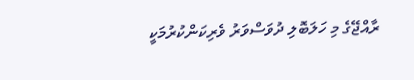ރާއްޖޭގެ މި ހަލަބޮލި ދުވަސްވަރު ވެރިކަންކުރުމަކީ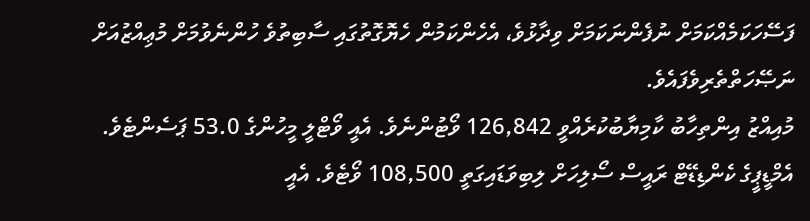ފަސޭހަކަމެއްކަމަށް ނުފެންނަކަމަށް ވިދާޅުވެ، އެހެންކަމުން ހެޔޮގޮތުގައި ސާބިތުވެ ހުންނެވުމަށް މުޢިއްޒުއަށް ނަޞޭހަތްތެރިވެފައެވެ.
މުއިއްޒު އިންތިހާބު ކާމިޔާބުކުރެއްވީ 126,842 ވޯޓުންނެވެ. އެއީ ވޯޓްލީ މީހުންގެ 53.0 ޕަސެންޓެވެ. އެމްޑީޕީގެ ކެންޑިޑޭޓް ރައީސް ސޯލިހަށް ލިބިވަޑައިގަތީ 108,500 ވޯޓެވެ. އެއީ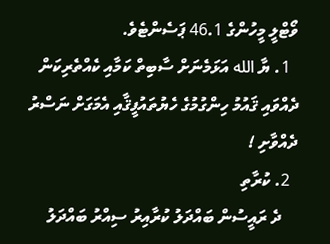ވޯޓްލީ މީހުންގެ 46.1 ޕަސެންޓެވެ.
  1. ޔާ الله އަޅަމެނަށް ސާބިތް ކަމާއި ކެއްތެރިކަން ދެއްވައި ޤައުމު ހިންގުމުގެ ހެޔުތައުފީޤާއި އެމަގަށް ނަސްރު ދެއްވާށި !
  2. ކުރާތި
    ދެ ރައީސުން ބައްދަލު ކުރާއިރު ސިއްރު ބައްދަލު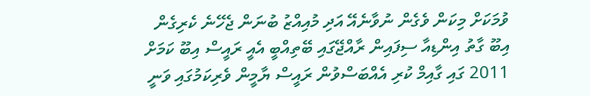ވުމަކަށް މިކަން ވެގެން ނުވާނެއޭ އަދި މުއިއްޒު ބުނަން ޖެހޭނެ ކެރިގެން އިބޫ ގާތު އިންޑިއާ ސިފައިން ރާއްޖޭގައި ބޭތިއްބީ އެއީ ރައީސް އިބޫ ކަމަށް 2011 ގައި ގާއިމް ކުރި އެއްބަސްވުން ރައީސް ޔާމީން ވެރިކަމުގައި ވަނީ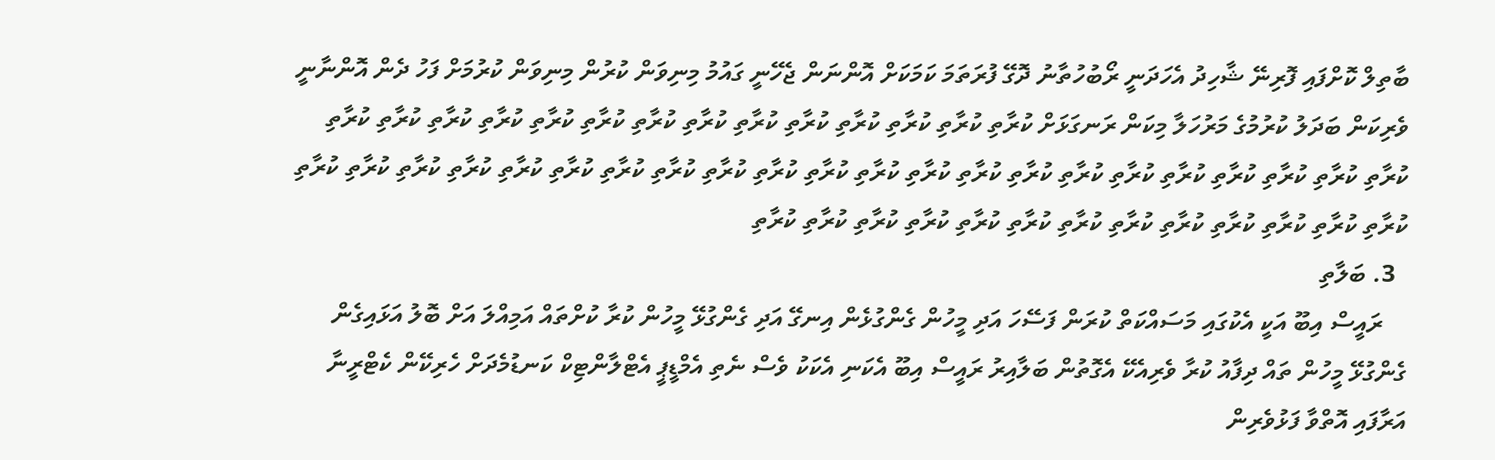ބާތިލް ކޮށްފައި ފޮރިނޭ ޝާހިދު އެހަދަނީ ރޯބުހުތާނު ދޮގޭ ފުރަތަމަ ކަމަކަށް އޮންނަން ޖެހޭނީ ގައުމު މިނިވަން ކުރުން މިނިވަން ކުރުމަށް ފަހު ދެން އޮންނާނީ ވެރިކަން ބަދަލު ކުރުމުގެ މަރުހަލާ މިކަން ރަނގަޅަށް ކުރާތި ކުރާތި ކުރާތި ކުރާތި ކުރާތި ކުރާތި ކުރާތި ކުރާތި ކުރާތި ކުރާތި ކުރާތި ކުރާތި ކުރާތި ކުރާތި ކުރާތި ކުރާތި ކުރާތި ކުރާތި ކުރާތި ކުރާތި ކުރާތި ކުރާތި ކުރާތި ކުރާތި ކުރާތި ކުރާތި ކުރާތި ކުރާތި ކުރާތި ކުރާތި ކުރާތި ކުރާތި ކުރާތި ކުރާތި ކުރާތި ކުރާތި ކުރާތި ކުރާތި ކުރާތި ކުރާތި ކުރާތި ކުރާތި ކުރާތި ކުރާތި ކުރާތި ކުރާތި ކުރާތި ކުރާތި ކުރާތި
  3. ބަލާތި
    ރައީސް އިބޫ އަކީ އެކުގައި މަސައްކަތް ކުރަން ފަސޭހަ އަދި މީހުން ގެންގުޅެން އިނގޭ އަދި ގެންގުޅޭ މީހުން ކުރާ ކުށްތައް އަމިއްލަ އަށް ބޮލު އަޅައިގެން ގެންގުޅޭ މީހުން ތައް ދިފާއު ކުރާ ވެރިއެކޭ އެގޮތުން ބަލާއިރު ރައީސް އިބޫ އެކަނި އެކަކު ވެސް ނެތި އެމްޑީޕީ އެޓްލާންޓިކް ކަނޑުމެދަށް ހެރިކޭން ކެޓްރީނާ އަރާފައި އޮތްވާ ފަޅުވެރިން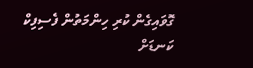ގޮވައިގެން ކުރި ހިންމަތުން ފެސިފިކް ކަނޑަށް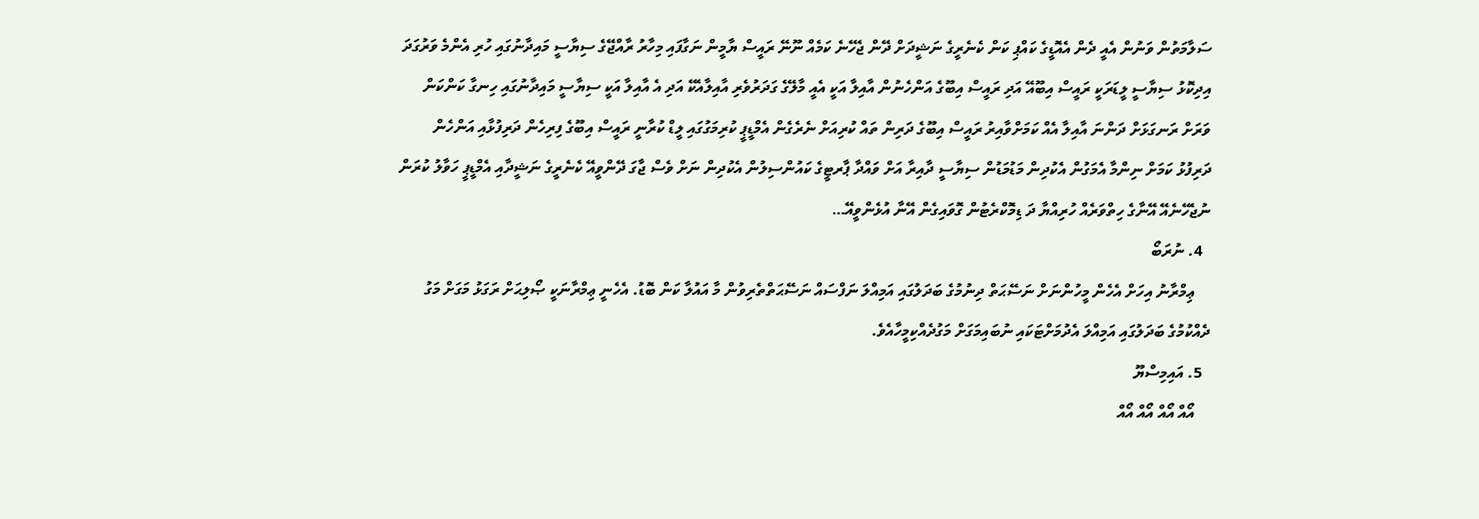ސަލާމަތުން ވަނުން އެއީ ދެން އެއޮޑީގެ ކައްޕި ކަން ކެނެރީގެ ނަޝީދަށް ދޭން ޖެހޭނެ ކަމެއް ނޫނޭ ރައީސް ޔާމީން ނަގާފައި މިހާރު ރާއްޖޭގެ ސިޔާސީ މައިދާނުގައި ހުރި އެންމެ ވަރުގަދަ އިދިކޮޅު ސިޔާސީ ލީޑަރަކީ ރައީސް އިބޫއޭ އަދި ރައީސް އިބޫގެ އަންހެނުން އާއިލާ އަކީ އެއީ މާލޭގެ ގަދަރުވެރި އާއިލާއެކޭ އަދި އެ އާއިލާ އަކީ ސިޔާސީ މައިދާނުގައި ހިނގާ ކަންކަން ވަރަށް ރަނގަޅަށް ދަންނަ އާއިލާ އެއް ކަމަށްވާއިރު ރައީސް އިބޫގެ ދަރިން ތައް ކުރިއަށް ނެރެގެން އެމްޑީޕީ ކުރިމަގުގައި ލީޑް ކުރާނީ ރައީސް އިބޫގެ ފިރިހެން ދަރިފުޅާއި އަންހެން ދަރިފުޅު ކަމަށް ނިންމާ އެމަގުން އެކުދިން މަޑުމަޑުން ސިޔާސީ ދާއިރާ އަށް ވައްދާ ޕާރޓީގެ ކައުންސިލުން އެކުދިން ނަށް ވެސް ޖާގަ ދޭންވީއޭ ކެނެރީގެ ނަޝީދާއި އެމްޑީޕީ ހަވާލު ކުރަން ނުޖެހޭނެއޭ އޭނާގެ ހިތްވަރެއް ހުރިއްޔާ ދަ ޑިމޮކްރެޓުން ގޮވައިގެން އޭނާ އުޅެންވީއޭ…
  4. ނުރަބޯ
    ޢިމްރާނު އިހަށް އެހެން މީހުންނަށް ނަސޭޙަތް ދިނުމުގެ ބަދަލުގައި އަމިއްލަ ނަފްސައް ނަސޭޙަތްތެރިވުން މާ އައުލާ ކަން ބޮޑު. އެހެނީ ޢިމްރާނަކީ ޞޯލިޙަށް ރަގަޅު މަގަށް މަގު ދެއްކުމުގެ ބަދަލުގައި އަމިއްލަ އެދުމަށްޓަކައި ނުބައިމަގަށް މަގުދެއްކިމީހާއެވެ.
  5. އައިމިސްޔޫ
    އޯއް އޯއް އޯއް އޯއް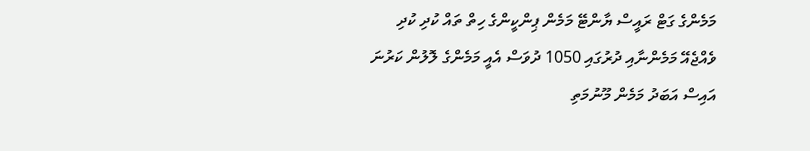މަމެންގެ ގަޓް ރައީސް ޔާންޓޭ މަމެން ޕިންކީންގެ ހިތް ތައް ކުދި ކުދި ވެއްޖެއޭ މަމެންނާއި ދުރުގައި 1050 ދުވަސް އެއީ މަމެންގެ ލޮލުން ކަރުނަ އައިސް އަބަދު މަމެން މޫނުމަތި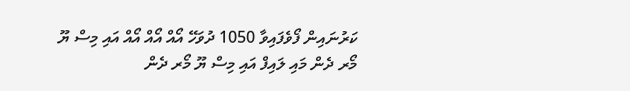ކަރުނައިން ފޯވެފައިވާ 1050 ދުވަހޭ އޯއް އޯއް އޯއް އައި މިސް ޔޫ މޯރ ދެން މައި ލައިފް އައި މިސް ޔޫ މޯރ ދެން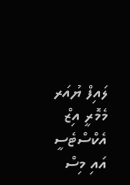ލައިފް ޔުއަރ މެމޮރީ އިޒް އެކްސްޓެސީ އައި މިސް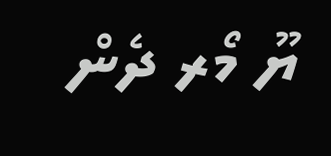ޔޫ މޯރ ދެން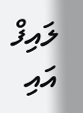ލައިފް އައި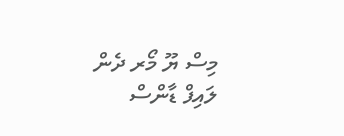މިސް ޔޫ މޯރ ދެން ލައިފް ޑާންސް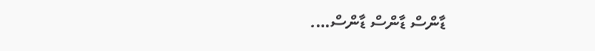ޑާންސް ޑާންސް ޑާންސް….